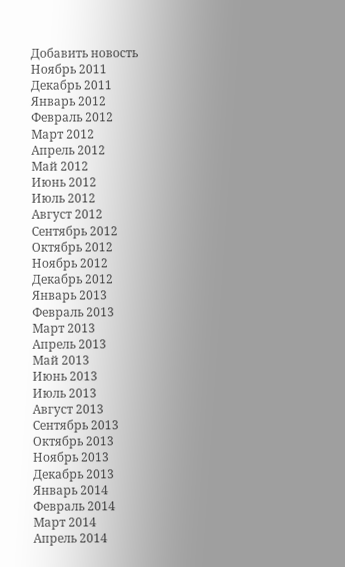Добавить новость
Ноябрь 2011
Декабрь 2011
Январь 2012
Февраль 2012
Март 2012
Апрель 2012
Май 2012
Июнь 2012
Июль 2012
Август 2012
Сентябрь 2012
Октябрь 2012
Ноябрь 2012
Декабрь 2012
Январь 2013
Февраль 2013
Март 2013
Апрель 2013
Май 2013
Июнь 2013
Июль 2013
Август 2013
Сентябрь 2013
Октябрь 2013
Ноябрь 2013
Декабрь 2013
Январь 2014
Февраль 2014
Март 2014
Апрель 2014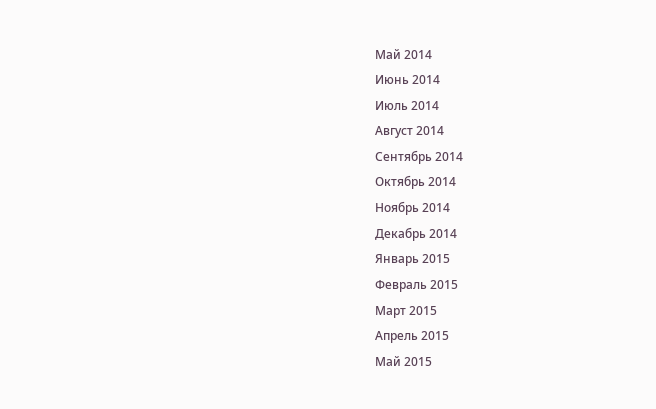Май 2014
Июнь 2014
Июль 2014
Август 2014
Сентябрь 2014
Октябрь 2014
Ноябрь 2014
Декабрь 2014
Январь 2015
Февраль 2015
Март 2015
Апрель 2015
Май 2015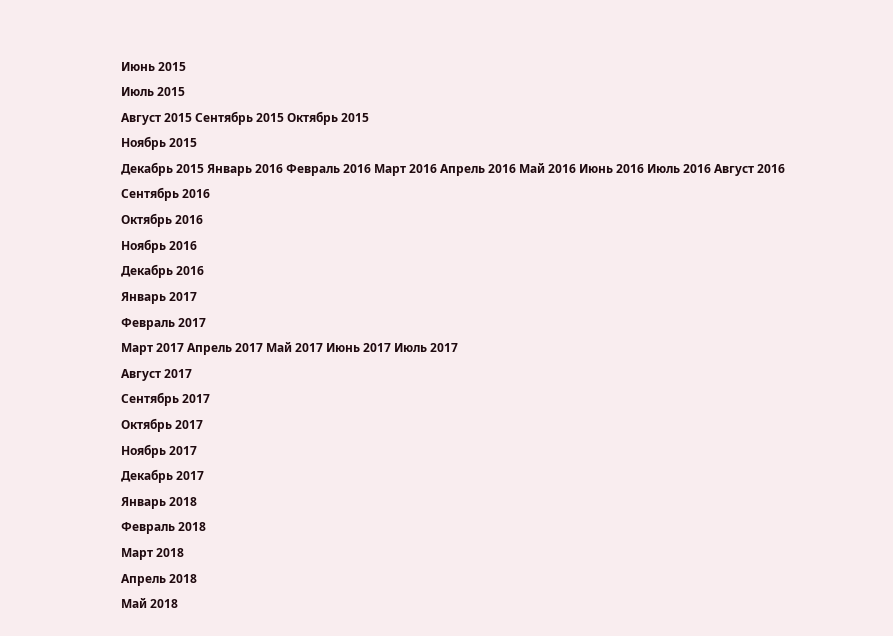Июнь 2015
Июль 2015
Август 2015 Сентябрь 2015 Октябрь 2015
Ноябрь 2015
Декабрь 2015 Январь 2016 Февраль 2016 Март 2016 Апрель 2016 Май 2016 Июнь 2016 Июль 2016 Август 2016
Сентябрь 2016
Октябрь 2016
Ноябрь 2016
Декабрь 2016
Январь 2017
Февраль 2017
Март 2017 Апрель 2017 Май 2017 Июнь 2017 Июль 2017
Август 2017
Сентябрь 2017
Октябрь 2017
Ноябрь 2017
Декабрь 2017
Январь 2018
Февраль 2018
Март 2018
Апрель 2018
Май 2018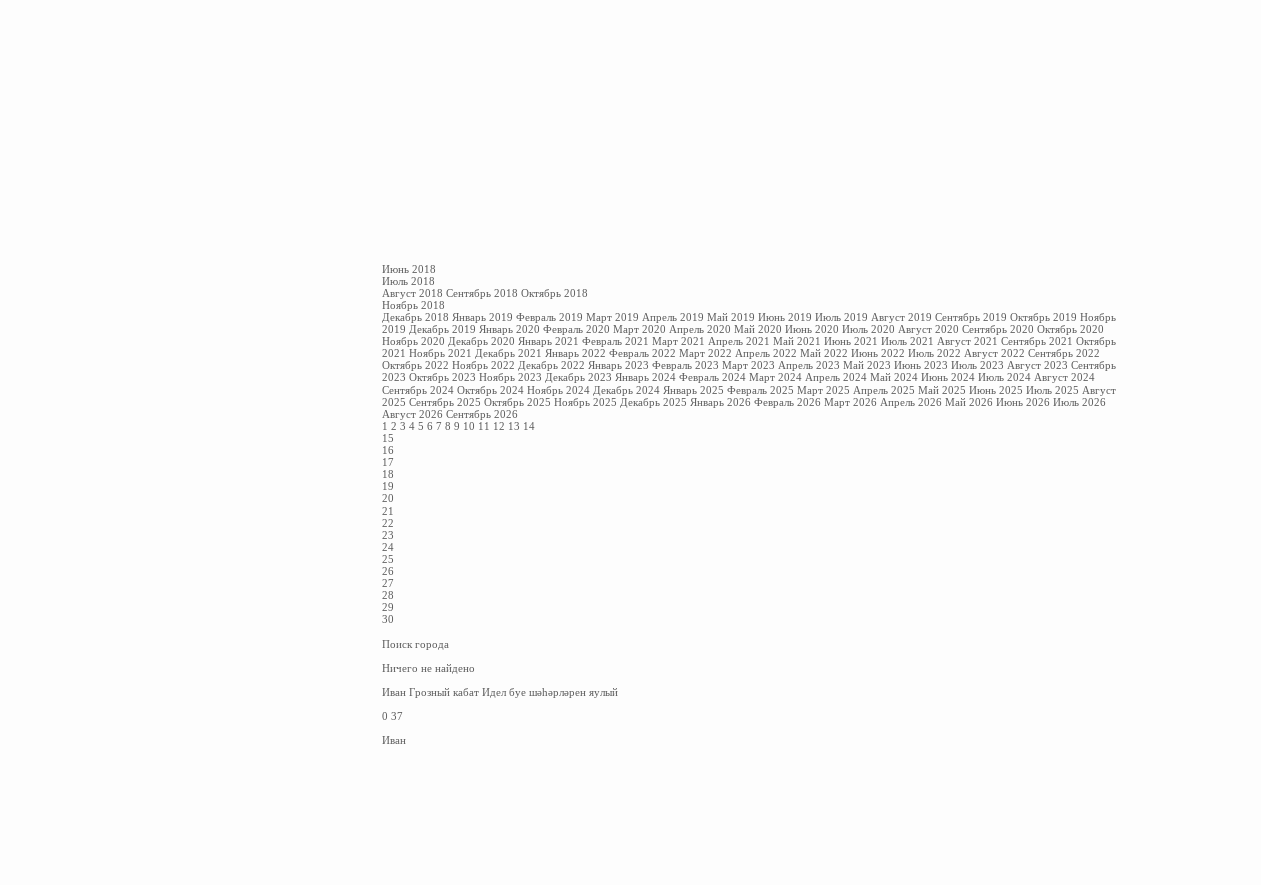Июнь 2018
Июль 2018
Август 2018 Сентябрь 2018 Октябрь 2018
Ноябрь 2018
Декабрь 2018 Январь 2019 Февраль 2019 Март 2019 Апрель 2019 Май 2019 Июнь 2019 Июль 2019 Август 2019 Сентябрь 2019 Октябрь 2019 Ноябрь 2019 Декабрь 2019 Январь 2020 Февраль 2020 Март 2020 Апрель 2020 Май 2020 Июнь 2020 Июль 2020 Август 2020 Сентябрь 2020 Октябрь 2020 Ноябрь 2020 Декабрь 2020 Январь 2021 Февраль 2021 Март 2021 Апрель 2021 Май 2021 Июнь 2021 Июль 2021 Август 2021 Сентябрь 2021 Октябрь 2021 Ноябрь 2021 Декабрь 2021 Январь 2022 Февраль 2022 Март 2022 Апрель 2022 Май 2022 Июнь 2022 Июль 2022 Август 2022 Сентябрь 2022 Октябрь 2022 Ноябрь 2022 Декабрь 2022 Январь 2023 Февраль 2023 Март 2023 Апрель 2023 Май 2023 Июнь 2023 Июль 2023 Август 2023 Сентябрь 2023 Октябрь 2023 Ноябрь 2023 Декабрь 2023 Январь 2024 Февраль 2024 Март 2024 Апрель 2024 Май 2024 Июнь 2024 Июль 2024 Август 2024 Сентябрь 2024 Октябрь 2024 Ноябрь 2024 Декабрь 2024 Январь 2025 Февраль 2025 Март 2025 Апрель 2025 Май 2025 Июнь 2025 Июль 2025 Август 2025 Сентябрь 2025 Октябрь 2025 Ноябрь 2025 Декабрь 2025 Январь 2026 Февраль 2026 Март 2026 Апрель 2026 Май 2026 Июнь 2026 Июль 2026 Август 2026 Сентябрь 2026
1 2 3 4 5 6 7 8 9 10 11 12 13 14
15
16
17
18
19
20
21
22
23
24
25
26
27
28
29
30

Поиск города

Ничего не найдено

Иван Грозный кабат Идел буе шәһәрләрен яулый

0 37

Иван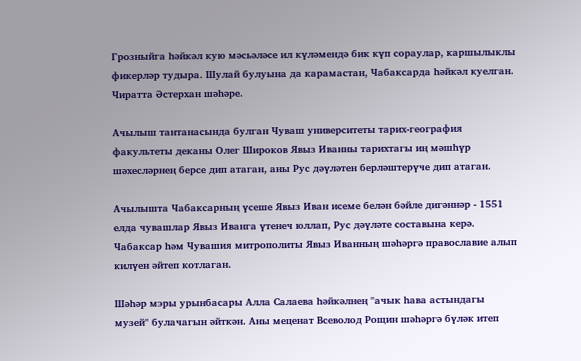Грозныйга һәйкәл кую мәсьәләсе ил күләмендә бик күп сораулар, каршылыклы фикерләр тудыра. Шулай булуына да карамастан, Чабаксарда һәйкәл куелган. Чиратта Әстерхан шәһәре.

Ачылыш тантанасында булган Чуваш университеты тарих-география факультеты деканы Олег Широков Явыз Иванны тарихтагы иң мәшһүр шәхесләрнең берсе дип атаган, аны Рус дәүләтен берләштерүче дип атаган.

Ачылышта Чабаксарның үсеше Явыз Иван исеме белән бәйле дигәннәр - 1551 елда чувашлар Явыз Иванга үтенеч юллап, Рус дәүләте составына керә. Чабаксар һәм Чувашия митрополиты Явыз Иванның шәһәргә православие алып килүен әйтеп котлаган.

Шәһәр мэры урынбасары Алла Салаева һәйкәлнең "ачык һава астындагы музей" булачагын әйткән. Аны меценат Всеволод Рощин шәһәргә бүләк итеп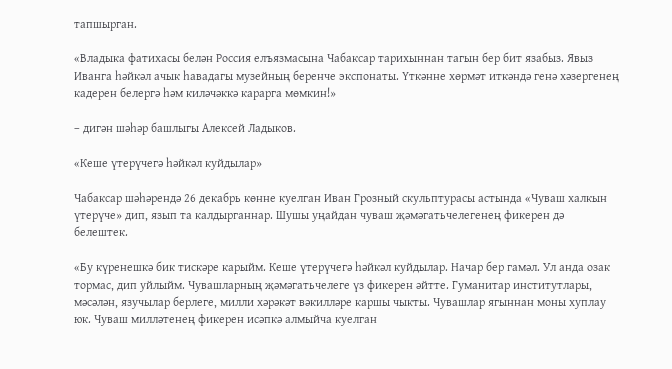тапшырган.

«Владыка фатихасы белән Россия елъязмасына Чабаксар тарихыннан тагын бер бит язабыз. Явыз Иванга һәйкәл ачык һавадагы музейның беренче экспонаты. Үткәнне хөрмәт иткәндә генә хәзергенең кадерен белергә һәм киләчәккә карарга мөмкин!»

– дигән шәһәр башлыгы Алексей Ладыков.

«Кеше үтерүчегә һәйкәл куйдылар»

Чабаксар шәһәрендә 26 декабрь көнне куелган Иван Грозный скульптурасы астында «Чуваш халкын үтерүче» дип, язып та калдырганнар. Шушы уңайдан чуваш җәмәгатьчелегенең фикерен дә белештек.

«Бу күренешкә бик тискәре карыйм. Кеше үтерүчегә һәйкәл куйдылар. Начар бер гамәл. Ул анда озак тормас, дип уйлыйм. Чувашларның җәмәгатьчелеге үз фикерен әйтте. Гуманитар институтлары, мәсәлән, язучылар берлеге, милли хәрәкәт вәкилләре каршы чыкты. Чувашлар ягыннан моны хуплау юк. Чуваш милләтенең фикерен исәпкә алмыйча куелган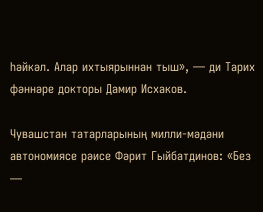һәйкәл. Алар ихтыярыннан тыш», — ди Тарих фәннәре докторы Дамир Исхаков.

Чувашстан татарларының милли-мәдәни автономиясе рәисе Фәрит Гыйбатдинов: «Без —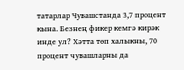татарлар Чувашстанда 3,7 процент кына. Безнең фикер кемгә кирәк инде ул? Хәтта төп халыкны, 70 процент чувашларны да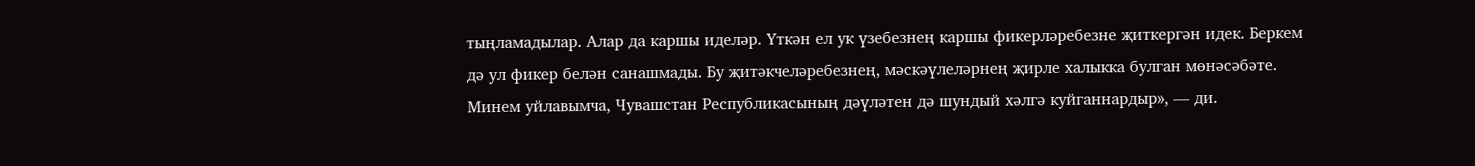тыңламадылар. Алар да каршы иделәр. Үткән ел ук үзебезнең каршы фикерләребезне җиткергән идек. Беркем дә ул фикер белән санашмады. Бу җитәкчеләребезнең, мәскәүлеләрнең җирле халыкка булган мөнәсәбәте. Минем уйлавымча, Чувашстан Республикасының дәүләтен дә шундый хәлгә куйганнардыр», — ди.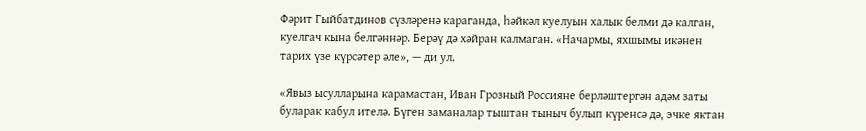Фәрит Гыйбатдинов сүзләренә караганда, һәйкәл куелуын халык белми дә калган, куелгач кына белгәннәр. Берәү дә хәйран калмаган. «Начармы, яхшымы икәнен тарих үзе күрсәтер әле», — ди ул.

«Явыз ысулларына карамастан, Иван Грозный Россияне берләштергән адәм заты буларак кабул ителә. Бүген заманалар тыштан тыныч булып күренсә дә, эчке яктан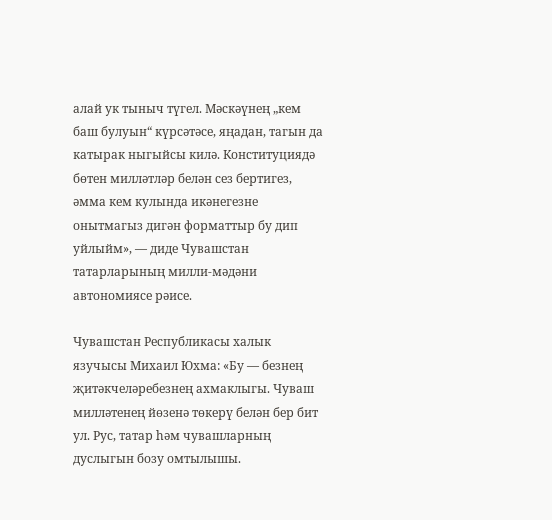алай ук тыныч түгел. Мәскәүнең „кем баш булуын“ күрсәтәсе, яңадан, тагын да катырак ныгыйсы килә. Конституциядә бөтен милләтләр белән сез бертигез, әмма кем кулында икәнегезне онытмагыз дигән форматтыр бу дип уйлыйм», — диде Чувашстан татарларының милли-мәдәни автономиясе рәисе.

Чувашстан Республикасы халык язучысы Михаил Юхма: «Бу — безнең җитәкчеләребезнең ахмаклыгы. Чуваш милләтенең йөзенә төкерү белән бер бит ул. Рус, татар һәм чувашларның дуслыгын бозу омтылышы.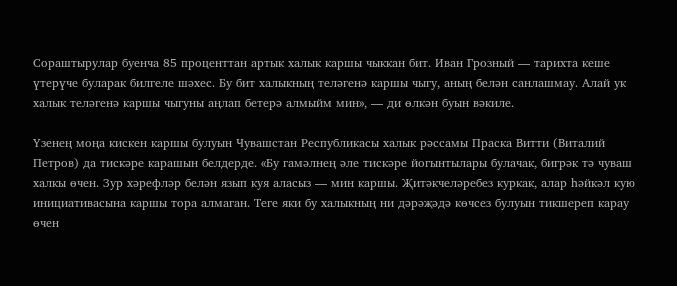Сораштырулар буенча 85 проценттан артык халык каршы чыккан бит. Иван Грозный — тарихта кеше үтерүче буларак билгеле шәхес. Бу бит халыкның теләгенә каршы чыгу, аның белән санлашмау. Алай ук халык теләгенә каршы чыгуны аңлап бетерә алмыйм мин», — ди өлкән буын вәкиле.

Үзенең моңа кискен каршы булуын Чувашстан Республикасы халык рәссамы Праска Витти (Виталий Петров) да тискәре карашын белдерде. «Бу гамәлнең әле тискәре йогынтылары булачак, бигрәк тә чуваш халкы өчен. Зур хәрефләр белән язып куя аласыз — мин каршы. Җитәкчеләребез куркак, алар һәйкәл кую инициативасына каршы тора алмаган. Теге яки бу халыкның ни дәрәҗәдә көчсез булуын тикшереп карау өчен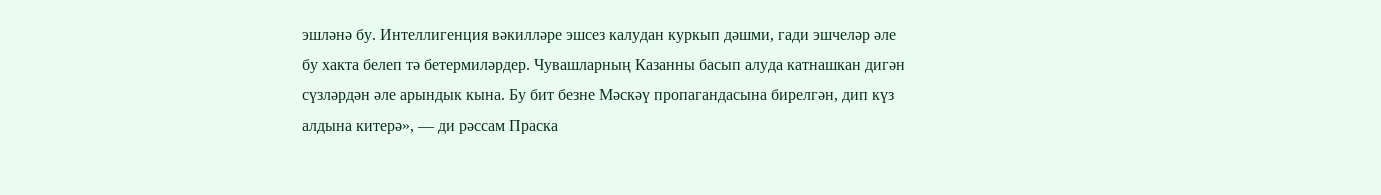эшләнә бу. Интеллигенция вәкилләре эшсез калудан куркып дәшми, гади эшчеләр әле бу хакта белеп тә бетермиләрдер. Чувашларның Казанны басып алуда катнашкан дигән сүзләрдән әле арындык кына. Бу бит безне Мәскәү пропагандасына бирелгән, дип күз алдына китерә», — ди рәссам Праска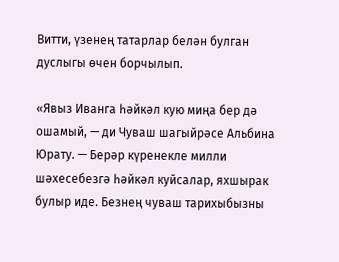Витти, үзенең татарлар белән булган дуслыгы өчен борчылып.

«Явыз Иванга һәйкәл кую миңа бер дә ошамый, — ди Чуваш шагыйрәсе Альбина Юрату. — Берәр күренекле милли шәхесебезгә һәйкәл куйсалар, яхшырак булыр иде. Безнең чуваш тарихыбызны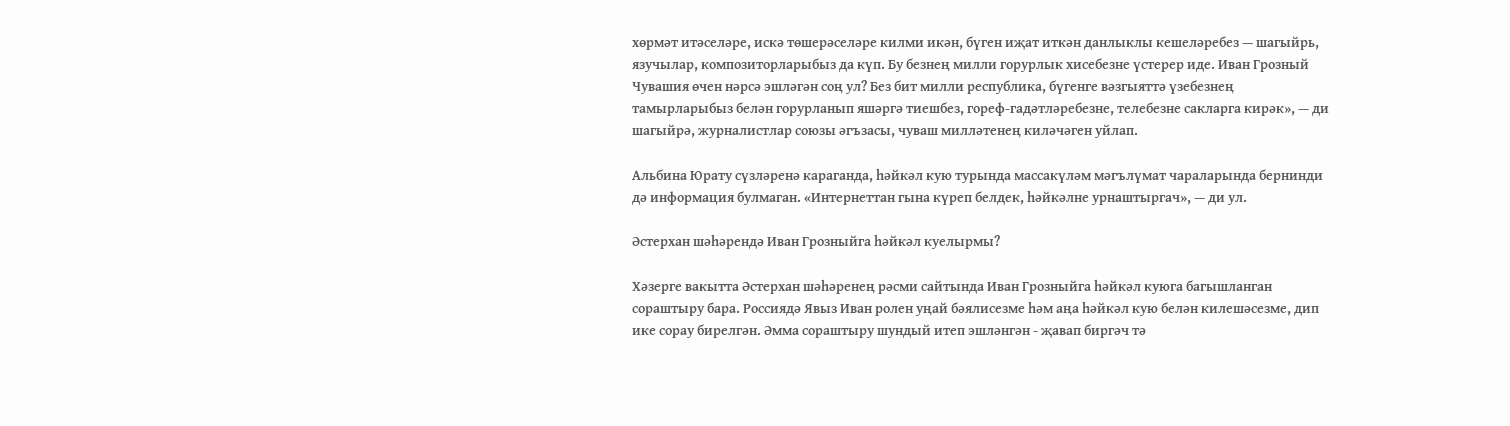хөрмәт итәселәре, искә төшерәселәре килми икән, бүген иҗат иткән данлыклы кешеләребез — шагыйрь, язучылар, композиторларыбыз да күп. Бу безнең милли горурлык хисебезне үстерер иде. Иван Грозный Чувашия өчен нәрсә эшләгән соң ул? Без бит милли республика, бүгенге вәзгыяттә үзебезнең тамырларыбыз белән горурланып яшәргә тиешбез, гореф-гадәтләребезне, телебезне сакларга кирәк», — ди шагыйрә, журналистлар союзы әгъзасы, чуваш милләтенең киләчәген уйлап.

Альбина Юрату сүзләренә караганда, һәйкәл кую турында массакүләм мәгълүмат чараларында бернинди дә информация булмаган. «Интернеттан гына күреп белдек, һәйкәлне урнаштыргач», — ди ул.

Әстерхан шәһәрендә Иван Грозныйга һәйкәл куелырмы?

Хәзерге вакытта Әстерхан шәһәренең рәсми сайтында Иван Грозныйга һәйкәл куюга багышланган сораштыру бара. Россиядә Явыз Иван ролен уңай бәялисезме һәм аңа һәйкәл кую белән килешәсезме, дип ике сорау бирелгән. Әмма сораштыру шундый итеп эшләнгән - җавап биргәч тә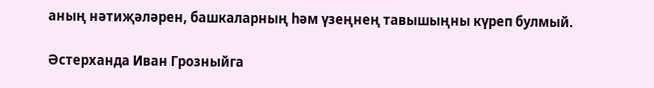аның нәтиҗәләрен, башкаларның һәм үзеңнең тавышыңны күреп булмый.

Әстерханда Иван Грозныйга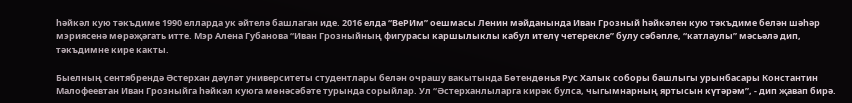һәйкәл кую тәкъдиме 1990 елларда ук әйтелә башлаган иде. 2016 елда “ВеРИм” оешмасы Ленин мәйданында Иван Грозный һәйкәлен кую тәкъдиме белән шәһәр мэриясенә мөрәҗәгать итте. Мэр Алена Губанова “Иван Грозныйның фигурасы каршылыклы кабул ителү четерекле” булу сәбәпле, “катлаулы” мәсьәлә дип, тәкъдимне кире какты.

Быелның сентябрендә Әстерхан дәүләт университеты студентлары белән очрашу вакытында Бөтендөнья Рус Халык соборы башлыгы урынбасары Константин Малофеевтан Иван Грозныйга һәйкәл куюга мөнәсәбәте турында сорыйлар. Ул “Әстерханлыларга кирәк булса, чыгымнарның яртысын күтәрәм”, - дип җавап бирә.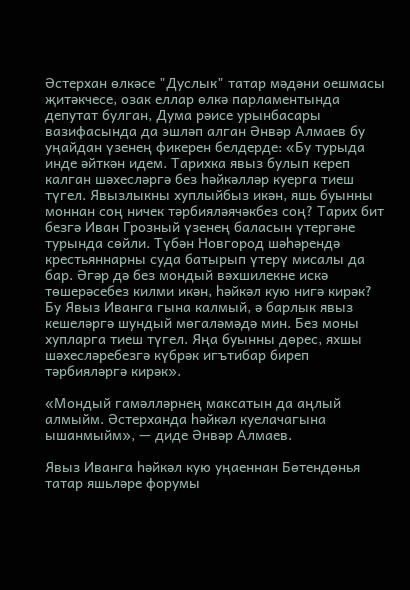Әстерхан өлкәсе "Дуслык" татар мәдәни оешмасы җитәкчесе, озак еллар өлкә парламентында депутат булган, Дума рәисе урынбасары вазифасында да эшләп алган Әнвәр Алмаев бу уңайдан үзенең фикерен белдерде: «Бу турыда инде әйткән идем. Тарихка явыз булып кереп калган шәхесләргә без һәйкәлләр куерга тиеш түгел. Явызлыкны хуплыйбыз икән, яшь буынны моннан соң ничек тәрбияләячәкбез соң? Тарих бит безгә Иван Грозный үзенең баласын үтергәне турында сөйли. Түбән Новгород шәһәрендә крестьяннарны суда батырып үтерү мисалы да бар. Әгәр дә без мондый вәхшилекне искә төшерәсебез килми икән, һәйкәл кую нигә кирәк? Бу Явыз Иванга гына калмый, ә барлык явыз кешеләргә шундый мөгаләмәдә мин. Без моны хупларга тиеш түгел. Яңа буынны дөрес, яхшы шәхесләребезгә күбрәк игътибар биреп тәрбияләргә кирәк».

«Мондый гамәлләрнең максатын да аңлый алмыйм. Әстерханда һәйкәл куелачагына ышанмыйм», — диде Әнвәр Алмаев.

Явыз Иванга һәйкәл кую уңаеннан Бөтендөнья татар яшьләре форумы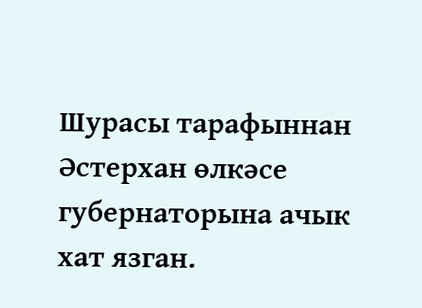Шурасы тарафыннан Әстерхан өлкәсе губернаторына ачык хат язган.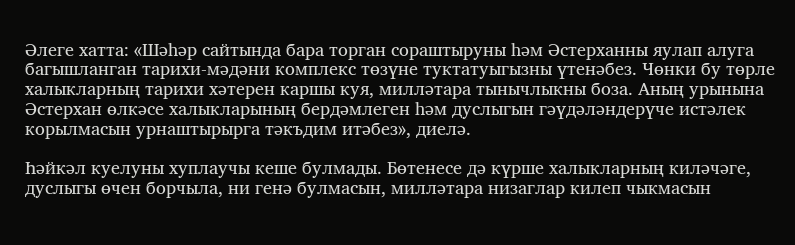Әлеге хатта: «Шәһәр сайтында бара торган сораштыруны һәм Әстерханны яулап алуга багышланган тарихи-мәдәни комплекс төзүне туктатуыгызны үтенәбез. Чөнки бу төрле халыкларның тарихи хәтерен каршы куя, милләтара тынычлыкны боза. Аның урынына Әстерхан өлкәсе халыкларының бердәмлеген һәм дуслыгын гәүдәләндерүче истәлек корылмасын урнаштырырга тәкъдим итәбез», диелә.

Һәйкәл куелуны хуплаучы кеше булмады. Бөтенесе дә күрше халыкларның киләчәге, дуслыгы өчен борчыла, ни генә булмасын, милләтара низаглар килеп чыкмасын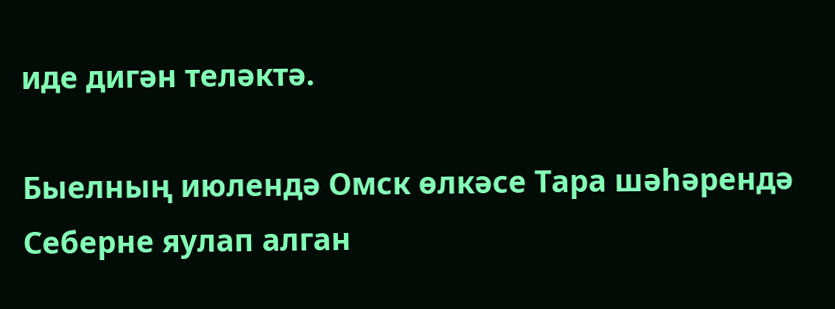иде дигән теләктә.

Быелның июлендә Омск өлкәсе Тара шәһәрендә Себерне яулап алган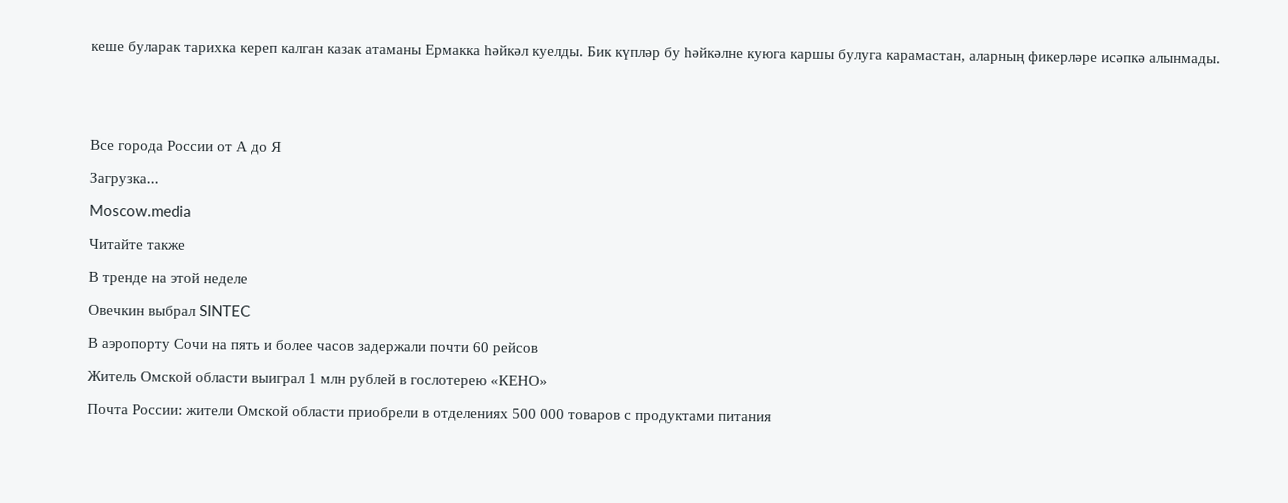кеше буларак тарихка кереп калган казак атаманы Ермакка һәйкәл куелды. Бик күпләр бу һәйкәлне куюга каршы булуга карамастан, аларның фикерләре исәпкә алынмады.





Все города России от А до Я

Загрузка...

Moscow.media

Читайте также

В тренде на этой неделе

Овечкин выбрал SINTEC

В аэропорту Сочи на пять и более часов задержали почти 60 рейсов

Житель Омской области выиграл 1 млн рублей в гослотерею «КЕНО»

Почта России: жители Омской области приобрели в отделениях 500 000 товаров с продуктами питания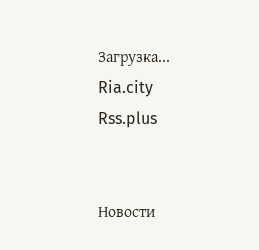Загрузка...
Ria.city
Rss.plus


Новости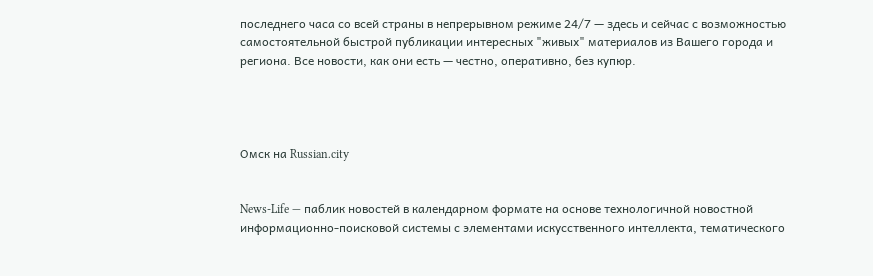последнего часа со всей страны в непрерывном режиме 24/7 — здесь и сейчас с возможностью самостоятельной быстрой публикации интересных "живых" материалов из Вашего города и региона. Все новости, как они есть — честно, оперативно, без купюр.




Омск на Russian.city


News-Life — паблик новостей в календарном формате на основе технологичной новостной информационно-поисковой системы с элементами искусственного интеллекта, тематического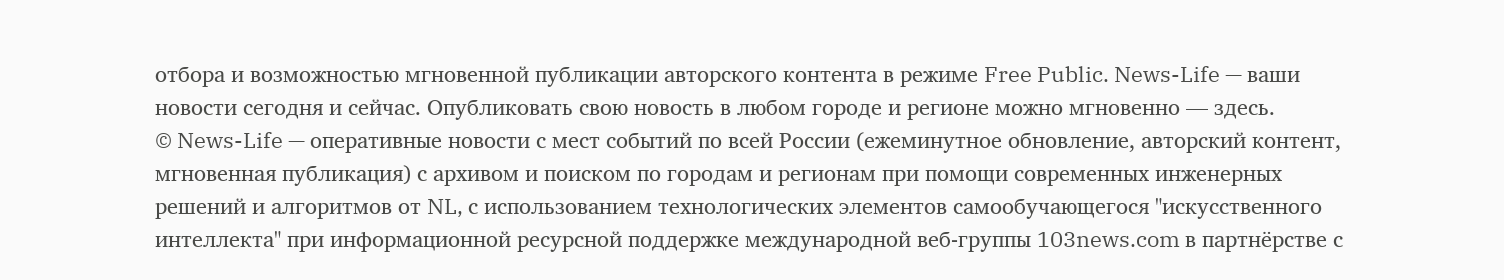отбора и возможностью мгновенной публикации авторского контента в режиме Free Public. News-Life — ваши новости сегодня и сейчас. Опубликовать свою новость в любом городе и регионе можно мгновенно — здесь.
© News-Life — оперативные новости с мест событий по всей России (ежеминутное обновление, авторский контент, мгновенная публикация) с архивом и поиском по городам и регионам при помощи современных инженерных решений и алгоритмов от NL, с использованием технологических элементов самообучающегося "искусственного интеллекта" при информационной ресурсной поддержке международной веб-группы 103news.com в партнёрстве с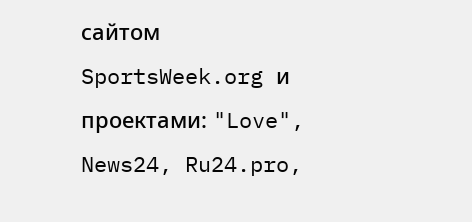сайтом SportsWeek.org и проектами: "Love", News24, Ru24.pro,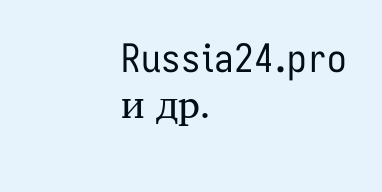Russia24.pro и др.